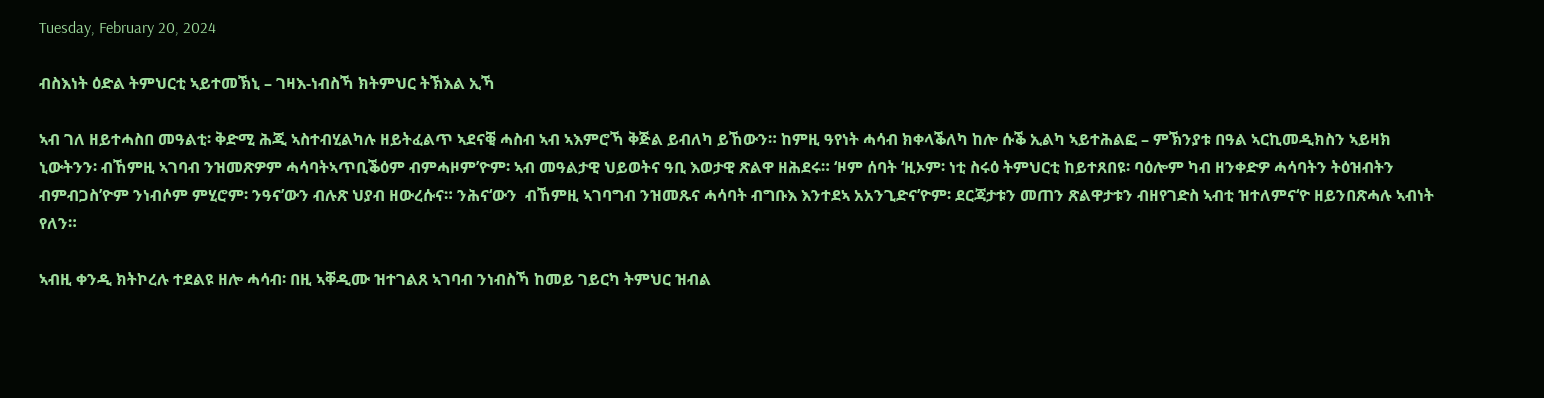Tuesday, February 20, 2024

ብስእነት ዕድል ትምህርቲ ኣይተመኽኒ – ገዛእ-ነብስኻ ክትምህር ትኽእል ኢኻ

ኣብ ገለ ዘይተሓስበ መዓልቲ፡ ቅድሚ ሕጂ ኣስተብሂልካሉ ዘይትፈልጥ ኣደናቒ ሓስብ ኣብ ኣእምሮኻ ቅጅል ይብለካ ይኸውን። ከምዚ ዓየነት ሓሳብ ክቀላቕለካ ከሎ ሱቕ ኢልካ ኣይተሕልፎ – ምኽንያቱ በዓል ኣርኪመዲክስን ኣይዛክ ኒውትንን፡ ብኸምዚ ኣገባብ ንዝመጽዎም ሓሳባትኣጥቢቕዕም ብምሓዞም’ዮም፡ ኣብ መዓልታዊ ህይወትና ዓቢ እወታዊ ጽልዋ ዘሕደሩ። ‘ዞም ሰባት ‘ዚኦም፡ ነቲ ስሩዕ ትምህርቲ ከይተጸበዩ፡ ባዕሎም ካብ ዘንቀድዎ ሓሳባትን ትዕዝብትን ብምብጋስ’ዮም ንነብሶም ምሂሮም፡ ንዓና’ውን ብሉጽ ህያብ ዘውረሱና። ንሕና‘ውን  ብኸምዚ ኣገባግብ ንዝመጹና ሓሳባት ብግቡእ እንተደኣ አአንጊድና’ዮም፡ ደርጃታቱን መጠን ጽልዋታቱን ብዘየገድስ ኣብቲ ዝተለምና‘ዮ ዘይንበጽሓሉ ኣብነት የለን።

ኣብዚ ቀንዲ ክትኮረሉ ተደልዩ ዘሎ ሓሳብ፡ በዚ ኣቐዲሙ ዝተገልጸ ኣገባብ ንነብስኻ ከመይ ገይርካ ትምህር ዝብል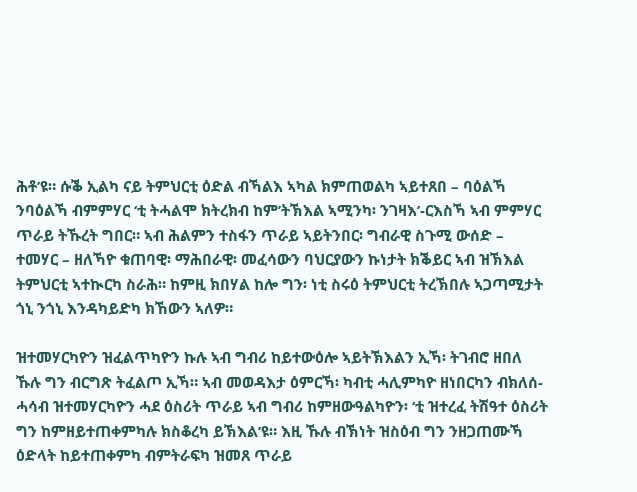ሕቶ’ዩ። ሱቕ ኢልካ ናይ ትምህርቲ ዕድል ብኻልእ ኣካል ክምጠወልካ ኣይተጸበ – ባዕልኻ ንባዕልኻ ብምምሃር ‘ቲ ትሓልሞ ክትረክብ ከም’ትኽእል ኣሚንካ፡ ንገዛእ’-ርእስኻ ኣብ ምምሃር ጥራይ ትኹረት ግበር። ኣብ ሕልምን ተስፋን ጥራይ ኣይትንበር፡ ግብራዊ ስጉሚ ውሰድ – ተመሃር – ዘለኻዮ ቁጠባዊ፡ ማሕበራዊ፡ መፈሳውን ባህርያውን ኩነታት ክቕይር ኣብ ዝኽእል ትምህርቲ ኣተኲርካ ስራሕ። ከምዚ ክበሃል ከሎ ግን፡ ነቲ ስሩዕ ትምህርቲ ትረኽበሉ ኣጋጣሚታት ጎኒ ንጎኒ እንዳካይድካ ክኸውን ኣለዎ።

ዝተመሃርካዮን ዝፈልጥካዮን ኩሉ ኣብ ግብሪ ከይተውዕሎ ኣይትኽእልን ኢኻ፡ ትገብሮ ዘበለ ኹሉ ግን ብርግጽ ትፈልጦ ኢኻ። ኣብ መወዳእታ ዕምርኻ፡ ካብቲ ሓሊምካዮ ዘነበርካን ብክለሰ-ሓሳብ ዝተመሃርካዮን ሓደ ዕስሪት ጥራይ ኣብ ግብሪ ከምዘውዓልካዮን፡ ‘ቲ ዝተረፈ ትሽዓተ ዕስሪት ግን ከምዘይተጠቀምካሉ ክስቆረካ ይኽእል’ዩ። እዚ ኹሉ ብኽነት ዝስዕብ ግን ንዘጋጠሙኻ ዕድላት ከይተጠቀምካ ብምትራፍካ ዝመጸ ጥራይ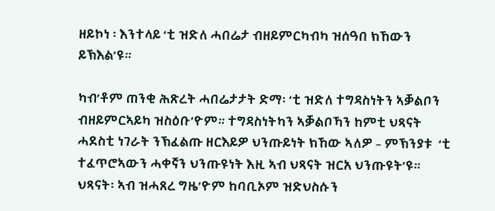ዘይኮነ ፡ እንተላይ ‘ቲ ዝድለ ሓበሬታ ብዘይምርካብካ ዝሰዓበ ክኸውን ይኽእል’ዩ።

ካብ’ቶም ጠንቂ ሕጽረት ሓበሬታታት ድማ፡ ‘ቲ ዝድለ ተግዳስነትን ኣቓልቦን ብዘይምርኣይካ ዝስዕቡ’ዮም። ተግዳስነትካን ኣቓልቦኻን ከምቲ ህጻናት ሓደስቲ ነገራት ንኽፈልጡ ዘርእይዎ ህንጡይነት ክኸው ኣለዎ – ምኽንያቱ  ‘ቲ ተፈጥሮኣውን ሓቀኛን ህንጡዩነት እዚ ኣብ ህጻናት ዝርአ ህንጡዩት’ዩ። ህጻናት፡ ኣብ ዝሓጸረ ግዜ’ዮም ከባቢኦም ዝድህስሱን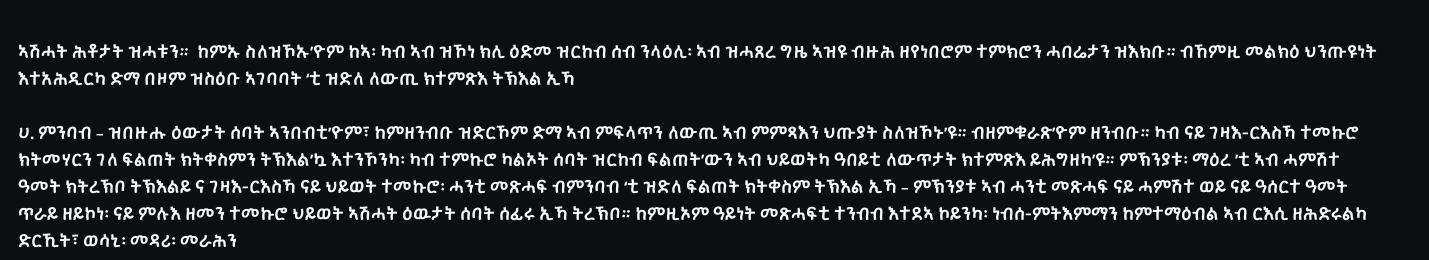ኣሽሓት ሕቶታት ዝሓቱን።  ከምኡ ስለዝኾኡ’ዮም ከኣ፡ ካብ ኣብ ዝኾነ ክሊ ዕድመ ዝርከብ ሰብ ንላዕሊ፡ ኣብ ዝሓጸረ ግዜ ኣዝዩ ብዙሕ ዘየነበሮም ተምክሮን ሓበሬታን ዝእክቡ። ብኸምዚ መልክዕ ህንጡዩነት እተአሕዲርካ ድማ በዞም ዝስዕቡ ኣገባባት ‘ቲ ዝድለ ለውጢ ክተምጽእ ትኽእል ኢኻ

ሀ. ምንባብ – ዝበዙሑ ዕውታት ሰባት ኣንበብቲ’ዮም፣ ከምዘንብቡ ዝድርኾም ድማ ኣብ ምፍላጥን ለውጢ ኣብ ምምጻእን ህጡያት ስለዝኾኑ’ዩ። ብዘምቁራጽ’ዮም ዘንብቡ። ካብ ናይ ገዛእ-ርእስኻ ተመኩሮ ክትመሃርን ገለ ፍልጠት ክትቀስምን ትኽእል’ኳ እተንኾንካ፡ ካብ ተምኩሮ ካልኦት ሰባት ዝርከብ ፍልጠት’ውን ኣብ ህይወትካ ዓበይቲ ለውጥታት ክተምጽእ ይሕግዘካ’ዩ። ምኽንያቱ፡ ማዕረ ’ቲ ኣብ ሓምሽተ ዓመት ክትረኽቦ ትኽእልይ ና ገዛእ-ርእስኻ ናይ ህይወት ተመኩሮ፡ ሓንቲ መጽሓፍ ብምንባብ ‘ቲ ዝድለ ፍልጠት ክትቀስም ትኽእል ኢኻ – ምኽንያቱ ኣብ ሓንቲ መጽሓፍ ናይ ሓምሽተ ወይ ናይ ዓሰርተ ዓመት ጥራይ ዘይኮነ፡ ናይ ምሉእ ዘመን ተመኩሮ ህይወት ኣሽሓት ዕዉታት ሰባት ሰፊሩ ኢኻ ትረኽቦ። ከምዚኦም ዓይነት መጽሓፍቲ ተንብብ እተደኣ ኮይንካ፡ ነብሰ-ምትእምማን ከምተማዕብል ኣብ ርእሲ ዘሕድሩልካ ድርኺት፣ ወሳኒ፡ መዳሪ፡ መራሕን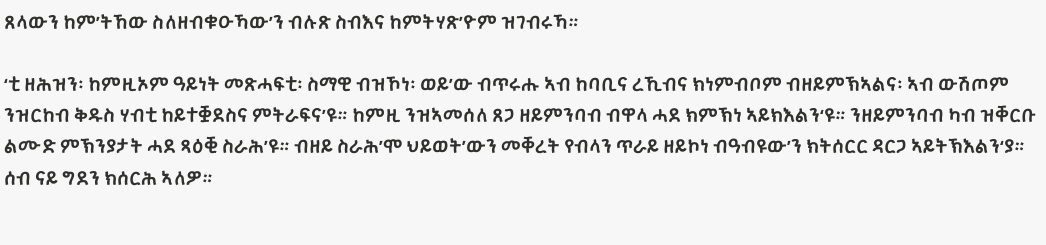ጸላውን ከም’ትኸው ስለዘብቁዑኻው’ን ብሉጽ ስብእና ከምትሃጽ’ዮም ዝገብሩኻ።

‘ቲ ዘሕዝን፡ ከምዚኦም ዓይነት መጽሓፍቲ፡ ስማዊ ብዝኾነ፡ ወይ’ው ብጥሩሑ ኣብ ከባቢና ረኺብና ክነምብቦም ብዘይምኽኣልና፡ ኣብ ውሽጦም ንዝርከብ ቅዱስ ሃብቲ ከይተቛደስና ምትራፍና’ዩ። ከምዚ ንዝኣመሰለ ጸጋ ዘይምንባብ ብዋላ ሓደ ክምኽነ ኣይክእልን‘ዩ። ንዘይምንባብ ካብ ዝቐርቡ ልሙድ ምኽንያታት ሓደ ጻዕቒ ስራሕ’ዩ። ብዘይ ስራሕ’ሞ ህይወት’ውን መቐረት የብላን ጥራይ ዘይኮነ ብዓብዩው’ን ክትሰርር ዳርጋ ኣይትኽእልን‘ያ። ሰብ ናይ ግደን ክሰርሕ ኣለዎ።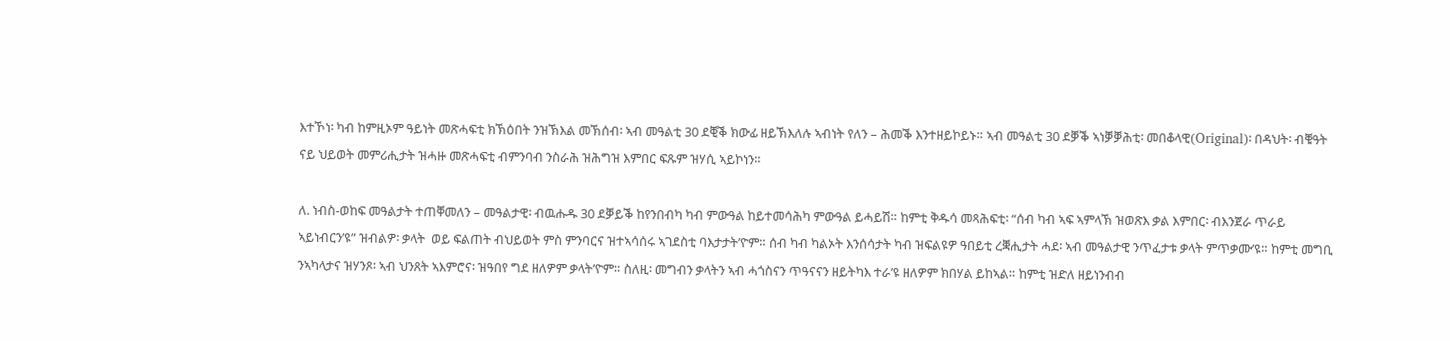እተኾነ፡ ካብ ከምዚኦም ዓይነት መጽሓፍቲ ክኽዕበት ንዝኽእል መኽሰብ፡ ኣብ መዓልቲ 30 ደቒቕ ክውፊ ዘይኽእለሉ ኣብነት የለን – ሕመቕ እንተዘይኮይኑ። ኣብ መዓልቲ 30 ደቓቕ ኣነቓቓሕቲ፡ መበቆላዊ(Original)፡ በዳህት፡ ብቑዓት ናይ ህይወት መምሪሒታት ዝሓዙ መጽሓፍቲ ብምንባብ ንስራሕ ዝሕግዝ እምበር ፍጹም ዝሃሲ ኣይኮነን።

ለ. ነብስ-ወከፍ መዓልታት ተጠቐመለን – መዓልታዊ፡ ብዉሑዱ 30 ደቓይቕ ከየንበብካ ካብ ምውዓል ከይተመሳሕካ ምውዓል ይሓይሽ። ከምቲ ቅዱሳ መጻሕፍቲ፡ “ሰብ ካብ ኣፍ ኣምላኽ ዝወጽእ ቃል እምበር፡ ብእንጀራ ጥራይ ኣይነብርን’ዩ” ዝብልዎ፡ ቃላት  ወይ ፍልጠት ብህይወት ምስ ምንባርና ዝተኣሳሰሩ ኣገደስቲ ባእታታት’ዮም። ሰብ ካብ ካልኦት እንሰሳታት ካብ ዝፍልዩዎ ዓበይቲ ረቛሒታት ሓደ፡ ኣብ መዓልታዊ ንጥፈታቱ ቃላት ምጥቃሙ’ዩ። ከምቲ መግቢ ንኣካላታና ዝሃንጾ፡ ኣብ ህንጸት ኣእምሮና፡ ዝዓበየ ግደ ዘለዎም ቃላት’ዮም። ስለዚ፡ መግብን ቃላትን ኣብ ሓጎስናን ጥዓናናን ዘይትካእ ተራ’ዩ ዘለዎም ክበሃል ይከኣል። ከምቲ ዝድለ ዘይነንብብ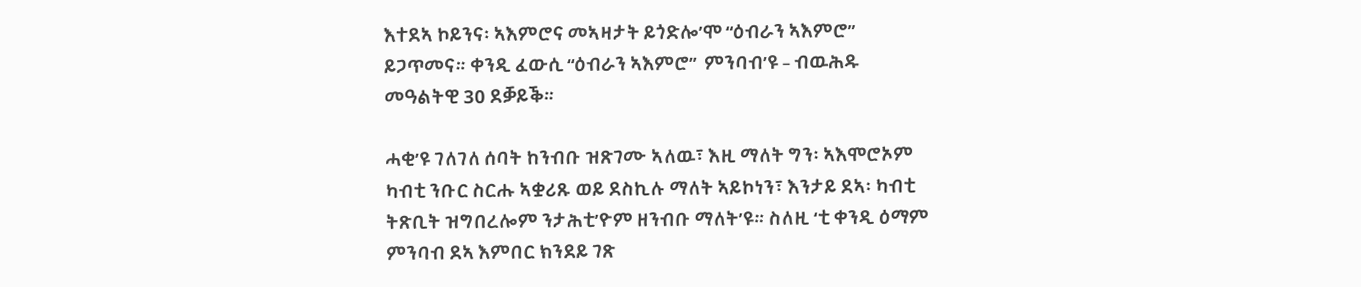እተደኣ ኮይንና፡ ኣእምሮና መኣዛታት ይጎድሎ’ሞ “ዕብራን ኣእምሮ” ይጋጥመና። ቀንዲ ፈውሲ “ዕብራን ኣእምሮ”  ምንባብ’ዩ – ብዉሕዱ መዓልትዊ 30 ደቓይቕ።

ሓቂ’ዩ ገለገለ ሰባት ከንብቡ ዝጽገሙ ኣለዉ፣ እዚ ማለት ግን፡ ኣእሞሮኦም ካብቲ ንቡር ስርሑ ኣቋሪጹ ወይ ደስኪሉ ማለት ኣይኮነን፣ እንታይ ደኣ፡ ካብቲ ትጽቢት ዝግበረሎም ንታሕቲ’ዮም ዘንብቡ ማለት’ዩ። ስለዚ ‘ቲ ቀንዲ ዕማም ምንባብ ደኣ እምበር ክንደይ ገጽ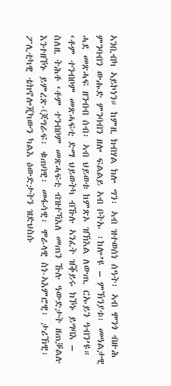ኣንቢብካ ኣይኮነን። ከምዚ ክብሃል ክሎ ግን፡ ኣብ ዝተወሰነ ሰዓት፡ ኣብ ሞንጎ ብዙሕ ምንባብን ውሑድ ምንባብን ዘሎ ፍልልይ ኣብ ቦትኡ ፡ከሎ’ዩ – ምኽንያቱ፡ መዓልታዊ ሓደ መጽሓፍ ዘንብብ ሰብ፡ ኣብ ህይወቱ ከምጽኦ ዝኽእል ለውጢ ርኡይን ዓብን’ዩ። ‘ቶም ተንብቦም መጽሓፍቲ ድማ ህይወትካ ብኹሉ ኣንፈት ዝቕይሩ ክኾኑ ይግባእ – ስለዚ ትሕቶ ‘ቶም ተንብቦም መጽሓፍቲ ብዝተኻእለ መጠን ኹሉ ዓውድታት ዘጠቓልሉ እንተዘኾኑ ይምረጽ-(ጆግራፍ፡ ቁጠባዊ፡ መፋሳዊ፡ ሞራላዊ ስነ-ኣእምሮዊ፡ ታሪኽዊ፡ ፖሊቲካዊ ቴክኖሎጂካውን ካልእ ዕውድታትን ዝድህስሱ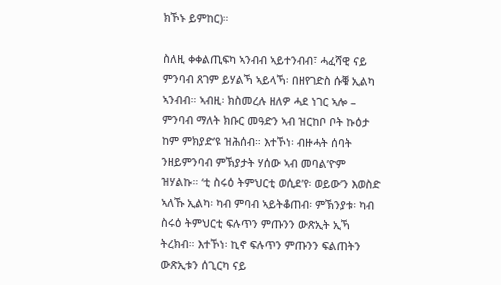ክኾኑ ይምከር)።

ስለዚ ቀቀልጢፍካ ኣንብብ ኣይተንብብ፣ ሓፈሻዊ ናይ ምንባብ ጸገም ይሃልኻ ኣይላኻ፡ በዘየገድስ ሱቑ ኢልካ ኣንብብ። ኣብዚ፡ ክስመረሉ ዘለዎ ሓደ ነገር ኣሎ – ምንባብ ማለት ክቡር መዓድን ኣብ ዝርከቦ ቦት ኩዕታ ከም ምክያድ’ዩ ዝሕሰብ። እተኾነ፡ ብዙሓት ሰባት ንዘይምንባብ ምኽያታት ሃሰው ኣብ መባል’ዮም ዝሃልኩ። ‘ቲ ስሩዕ ትምህርቲ ወሲደ’የ፡ ወይው’ን እወስድ ኣለኹ ኢልካ፡ ካብ ምባብ ኣይትቆጠብ፡ ምኽንያቱ፡ ካብ ስሩዕ ትምህርቲ ፍሉጥን ምጡንን ውጽኢት ኢኻ ትረክብ። እተኾነ፡ ኪኖ ፍሉጥን ምጡንን ፍልጠትን ውጽኢቱን ሰጊርካ ናይ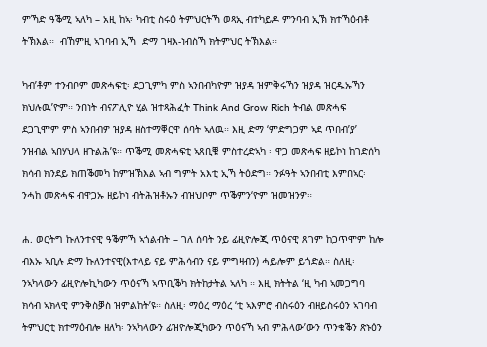ምኻድ ዓቕሚ ኣለካ – አዚ ከኣ፡ ካብቲ ስሩዕ ትምህርትኻ ወጻኢ ብተካይዶ ምንባብ ኢኽ ክተኻዕብቶ ትኽእል።  ብኸምዚ ኣገባብ ኢኻ  ድማ ገዛእ-ነብስኻ ክትምህር ትኽእል።

ካብ’ቶም ተንብቦም መጽሓፍቲ፡ ደጋጊምካ ምስ ኣንበብካዮም ዝያዳ ዝምቅሩኻን ዝያዳ ዝርዱኡኻን ክህሉዉ’ዮም። ንበነት ብናፖሊዮ ሂል ዝተጻሕፈት Think And Grow Rich ትብል መጽሓፍ  ደጋጊሞም ምስ ኣንበብዎ ዝያዳ ዘስተማቐርዋ ሰባት ኣለዉ። እዚ ድማ ‘ምድግጋም ኣደ ጥበብ’ያ’ ንዝብል ኣበሃህላ ዘጉልሕ’ዩ። ጥቕሚ መጽሓፍቲ ኣጸቢቑ ምስተረድኣካ ፡ ዋጋ መጽሓፍ ዘይኮነ ከገድሰካ ክሳብ ክንደይ ክጠቕመካ ከምዝኽእል ኣብ ግምት አእቲ ኢኻ ትዕድግ። ንፉዓት ኣንበብቲ እምበኣር፡ ንሓከ መጽሓፍ ብዋጋኡ ዘይኮነ ብትሕዝቶኡን ብዝህቦም ጥቕምን‘ዮም ዝመዝንዎ።

ሐ. ወርትግ ኩለንተናዊ ዓቕምኻ ኣጎልብት – ገለ ሰባት ንይ ፊዚዮሎጂ ጥዕናዊ ጸገም ከጋጥሞም ከሎ ብእኡ ኣቢሉ ድማ ኩለንተናዊ(እተላይ ናይ ምሕሳብን ናይ ምግዛብን) ሓይሎም ይጎድል። ስለዚ፡ ንኣካላውን ፊዚዮሎኪካውን ጥዕናኻ ኣጥቢቕካ ክትከታትል ኣለካ ። እዚ ክትትል ‘ዚ ካብ ኣመጋግባ ክሳብ ኣክላዊ ምንቅስቓስ ዝምልከት’ዩ። ስለዚ፡ ማዕረ ማዕረ ‘ቲ ኣእምሮ ብስሩዕን ብዘይስሩዕን ኣገባብ ትምህርቲ ክተማዕብሎ ዘለካ፡ ንኣካላውን ፊዝዮሎጂካውን ጥዕናኻ ኣብ ምሕላው’ውን ጥንቁቕን ጽኑዕን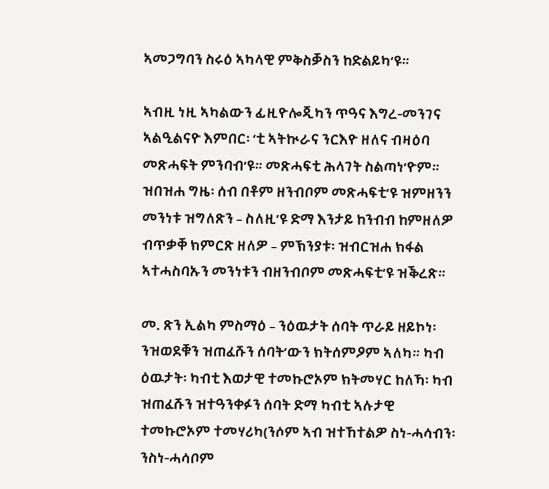ኣመጋግባን ስሩዕ ኣካላዊ ምቅስቓስን ከድልይካ‘ዩ።

ኣብዚ ነዚ ኣካልውን ፊዚዮሎጂካን ጥዓና እግረ-መንገና ኣልዒልናዮ እምበር፡ ‘ቲ ኣትኲራና ንርእዮ ዘለና ብዛዕባ መጽሓፍት ምንባብ‘ዩ። መጽሓፍቲ ሕላገት ስልጣነ‘ዮም። ዝበዝሐ ግዜ፡ ሰብ በቶም ዘንብቦም መጽሓፍቲ’ዩ ዝምዘንን መንነቱ ዝግለጽን – ስለዚ’ዩ ድማ እንታይ ከንብብ ከምዘለዎ ብጥቃቐ ክምርጽ ዘለዎ – ምኽንያቱ፡ ዝብርዝሐ ክፋል ኣተሓስባኡን መንነቱን ብዘንብቦም መጽሓፍቲ’ዩ ዝቕረጽ።

መ. ጽን ኢልካ ምስማዕ – ንዕዉታት ሰባት ጥራይ ዘይኮነ፡ ንዝወደቑን ዝጠፈሹን ሰባት’ውን ክትሰምዖም ኣለካ። ካብ ዕዉታት፡ ካብቲ እወታዊ ተመኩሮኦም ክትመሃር ከለኻ፡ ካብ ዝጠፈሹን ዝተዓንቀፉን ሰባት ድማ ካብቲ ኣሉታዊ ተመኩሮኦም ተመሃሪካ(ንሶም ኣብ ዝተኸተልዎ ስነ-ሓሳብን፡ ንስነ-ሓሳቦም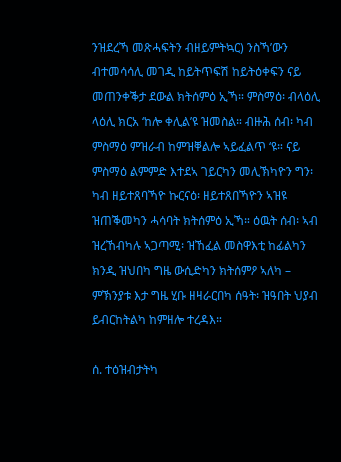ንዝደረኻ መጽሓፍትን ብዘይምትኳር) ንስኻ’ውን ብተመሳሳሊ መገዲ ከይትጥፍሽ ከይትዕቀፍን ናይ መጠንቀቕታ ደውል ክትሰምዕ ኢኻ። ምስማዕ፡ ብላዕሊ ላዕሊ ክርአ ‘ከሎ ቀሊል’ዩ ዝመስል። ብዙሕ ሰብ፡ ካብ ምስማዕ ምዝራብ ከምዝቐልሎ ኣይፈልጥ ‘ዩ። ናይ ምስማዕ ልምምድ እተደኣ ገይርካን መሊኽካዮን ግን፡ ካብ ዘይተጸባኻዮ ኩርናዕ፡ ዘይተጸበኻዮን ኣዝዩ ዝጠቕመካን ሓሳባት ክትሰምዕ ኢኻ። ዕዉት ሰብ፡ ኣብ ዝረኸብካሉ ኣጋጣሚ፡ ዝኸፈል መስዋእቲ ከፊልካን ክንዲ ዝህበካ ግዜ ውሲድካን ክትሰምዖ ኣለካ – ምኽንያቱ እታ ግዜ ሂቡ ዘዛራርበካ ሰዓት፡ ዝዓበት ህያብ ይብርከትልካ ከምዘሎ ተረዳእ።

ሰ. ተዕዝብታትካ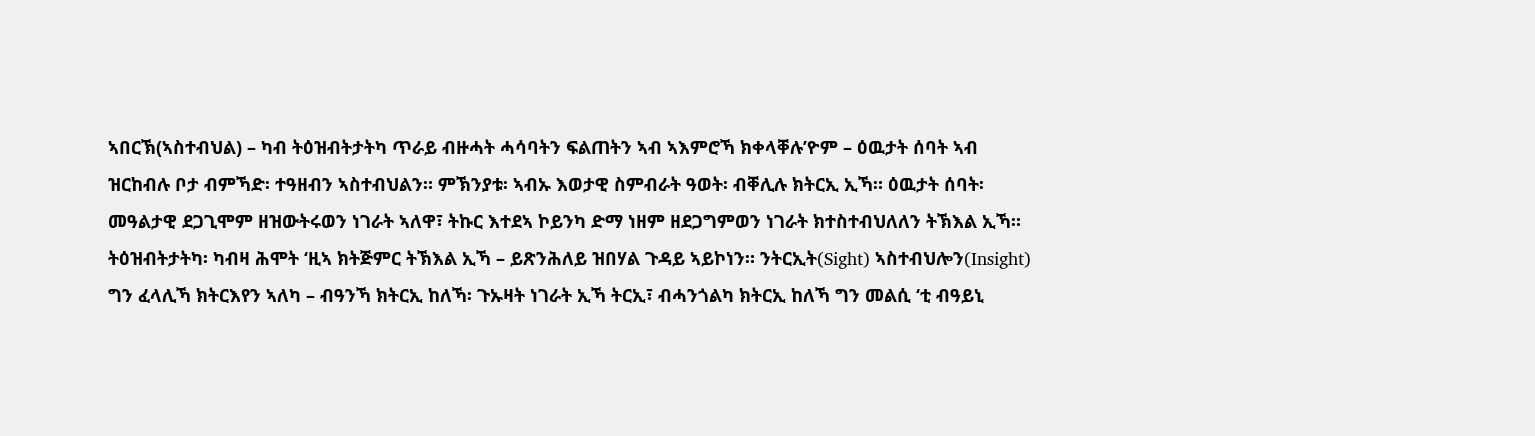ኣበርኽ(ኣስተብህል) – ካብ ትዕዝብትታትካ ጥራይ ብዙሓት ሓሳባትን ፍልጠትን ኣብ ኣእምሮኻ ክቀላቐሉ’ዮም – ዕዉታት ሰባት ኣብ ዝርከብሉ ቦታ ብምኻድ፡ ተዓዘብን ኣስተብህልን። ምኽንያቱ፡ ኣብኡ እወታዊ ስምብራት ዓወት፡ ብቐሊሉ ክትርኢ ኢኻ። ዕዉታት ሰባት፡ መዓልታዊ ደጋጊሞም ዘዝውትሩወን ነገራት ኣለዋ፣ ትኩር እተደኣ ኮይንካ ድማ ነዘም ዘደጋግምወን ነገራት ክተስተብህለለን ትኽእል ኢኻ። ትዕዝብትታትካ፡ ካብዛ ሕሞት ‘ዚኣ ክትጅምር ትኽእል ኢኻ – ይጽንሕለይ ዝበሃል ጉዳይ ኣይኮነን። ንትርኢት(Sight) ኣስተብህሎን(Insight) ግን ፈላሊኻ ክትርእየን ኣለካ – ብዓንኻ ክትርኢ ከለኻ፡ ጉኡዛት ነገራት ኢኻ ትርኢ፣ ብሓንጎልካ ክትርኢ ከለኻ ግን መልሲ ‘ቲ ብዓይኒ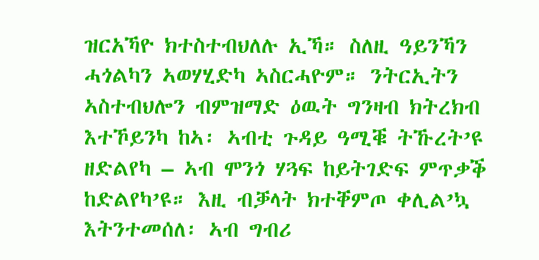ዝርአኻዮ ክተስተብህለሉ ኢኻ። ስለዚ ዓይንኻን ሓጎልካን ኣወሃሂድካ ኣስርሓዮም። ንትርኢትን ኣስተብህሎን ብምዝማድ ዕዉት ግንዛብ ክትረክብ እተኾይንካ ከኣ፡ ኣብቲ ጉዳይ ዓሚቑ ትኹረት’ዩ ዘድልየካ – ኣብ ሞንጎ ሃጓፍ ከይትገድፍ ምጥቃቕ ከድልየካ’ዩ። እዚ ብቓላት ክተቐምጦ ቀሊል’ኳ እትንተመሰለ፡ ኣብ ግብሪ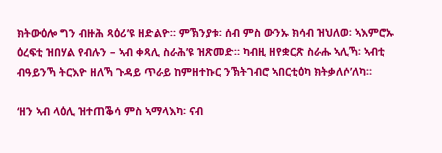ክትውዕሎ ግን ብዙሕ ጻዕሪ’ዩ ዘድልዮ። ምኽንያቱ፡ ሰብ ምስ ውንኡ ክሳብ ዝህለወ፡ ኣእምሮኡ ዕረፍቲ ዝበሃል የብሉን – ኣብ ቀጻሊ ስራሕ’ዩ ዝጽመድ። ካብዚ ዘየቋርጽ ስራሑ ኣሊኻ፡ ኣብቲ ብዓይንኻ ትርእዮ ዘለኻ ጉዳይ ጥራይ ከምዘተኩር ንኽትገብሮ ኣበርቲዕካ ክትቃለሶ’ለካ።

‘ዘን ኣብ ላዕሊ ዝተጠቕሳ ምስ ኣማላእካ፡ ናብ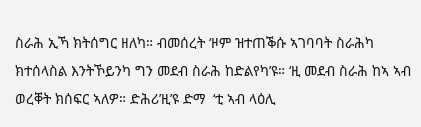ስራሕ ኢኻ ክትሰግር ዘለካ። ብመሰረት ‘ዞም ዝተጠቕሱ ኣገባባት ስራሕካ ክተሰላስል እንትኾይንካ ግን መደብ ስራሕ ከድልየካ’ዩ። ‘ዚ መደብ ስራሕ ከኣ ኣብ ወረቐት ክሰፍር ኣለዎ። ድሕሪ’ዚ’ዩ ድማ  ‘ቲ ኣብ ላዕሊ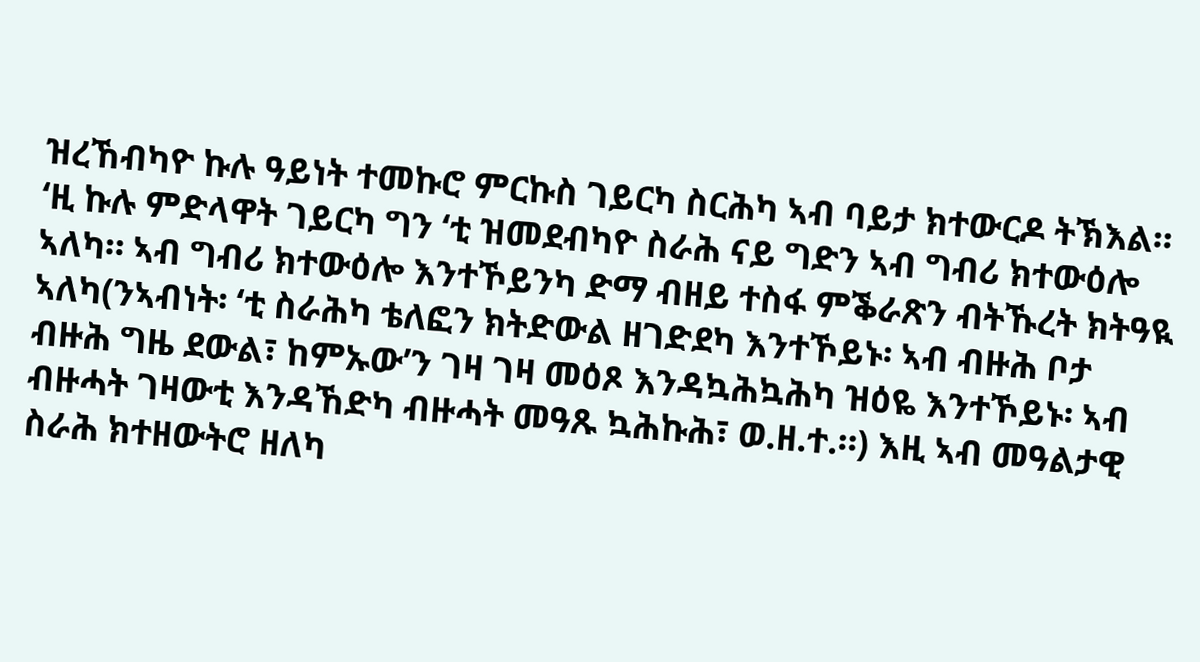ዝረኸብካዮ ኩሉ ዓይነት ተመኩሮ ምርኩስ ገይርካ ስርሕካ ኣብ ባይታ ክተውርዶ ትኽእል። ‘ዚ ኩሉ ምድላዋት ገይርካ ግን ‘ቲ ዝመደብካዮ ስራሕ ናይ ግድን ኣብ ግብሪ ክተውዕሎ ኣለካ። ኣብ ግብሪ ክተውዕሎ እንተኾይንካ ድማ ብዘይ ተስፋ ምቕራጽን ብትኹረት ክትዓዪ ኣለካ(ንኣብነት፡ ‘ቲ ስራሕካ ቴለፎን ክትድውል ዘገድደካ እንተኾይኑ፡ ኣብ ብዙሕ ቦታ ብዙሕ ግዜ ደውል፣ ከምኡው’ን ገዛ ገዛ መዕጾ እንዳኳሕኳሕካ ዝዕዬ እንተኾይኑ፡ ኣብ ብዙሓት ገዛውቲ እንዳኸድካ ብዙሓት መዓጹ ኳሕኩሕ፣ ወ.ዘ.ተ.።) እዚ ኣብ መዓልታዊ ስራሕ ክተዘውትሮ ዘለካ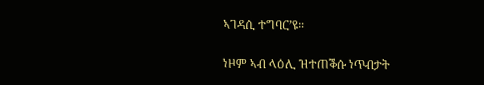ኣገዳሲ ተግባር’ዩ።

ነዞም ኣብ ላዕሊ ዝተጠቕሱ ነጥብታት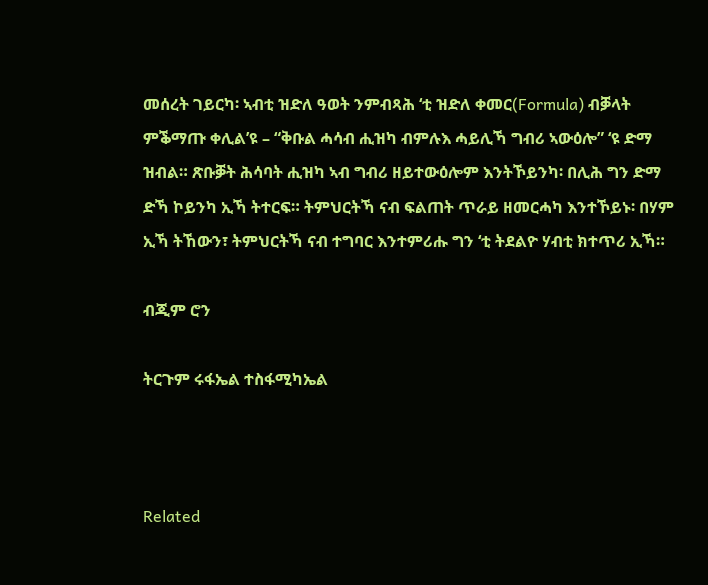መሰረት ገይርካ፡ ኣብቲ ዝድለ ዓወት ንምብጻሕ ‘ቲ ዝድለ ቀመር(Formula) ብቓላት ምቕማጡ ቀሊል’ዩ – “ቅቡል ሓሳብ ሒዝካ ብምሉእ ሓይሊኻ ግብሪ ኣውዕሎ” ‘ዩ ድማ ዝብል። ጽቡቓት ሕሳባት ሒዝካ ኣብ ግብሪ ዘይተውዕሎም እንትኾይንካ፡ በሊሕ ግን ድማ ድኻ ኮይንካ ኢኻ ትተርፍ። ትምህርትኻ ናብ ፍልጠት ጥራይ ዘመርሓካ እንተኾይኑ፡ በሃም ኢኻ ትኸውን፣ ትምህርትኻ ናብ ተግባር እንተምሪሑ ግን ‘ቲ ትደልዮ ሃብቲ ክተጥሪ ኢኻ።

ብጂም ሮን

ትርጉም ሩፋኤል ተስፋሚካኤል



Related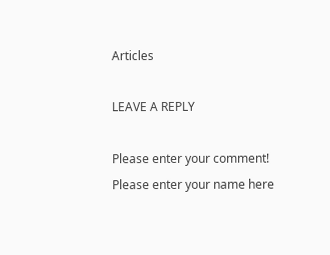Articles

LEAVE A REPLY

Please enter your comment!
Please enter your name here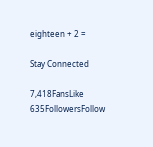eighteen + 2 =

Stay Connected

7,418FansLike
635FollowersFollow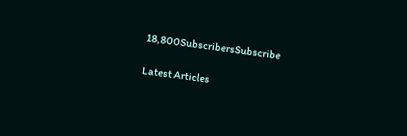18,800SubscribersSubscribe

Latest Articles